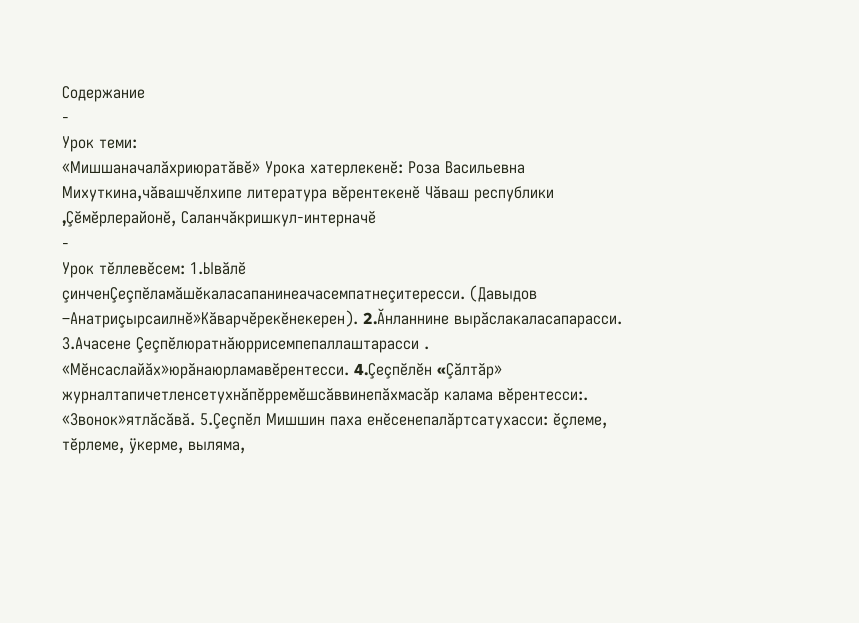Содержание
-
Урок теми:
«Мишшаначалăхриюратăвĕ» Урока хатерлекенĕ: Роза Васильевна Михуткина,чăвашчĕлхипе литература вĕрентекенĕ Чăваш республики ,Çĕмĕрлерайонĕ, Саланчăкришкул-интерначĕ
-
Урок тĕллевĕсем: 1.Ывăлĕ çинченÇеçпĕламăшĕкаласапанинеачасемпатнеçитересси. (Давыдов –Анатриçырсаилнĕ»Кăварчĕрекĕнекерен). 2.Ăнланнине вырăслакаласапарасси. 3.Ачасене Çеçпĕлюратнăюррисемпепаллаштарасси . «Мĕнсаслайăх»юрăнаюрламавĕрентесси. 4.Çеçпĕлĕн «Çăлтăр» журналтапичетленсетухнăпĕрремĕшсăввинепăхмасăр калама вĕрентесси:. «Звонок»ятлăсăвă. 5.Çеçпĕл Мишшин паха енĕсенепалăртсатухасси: ĕçлеме, тĕрлеме, ÿкерме, выляма,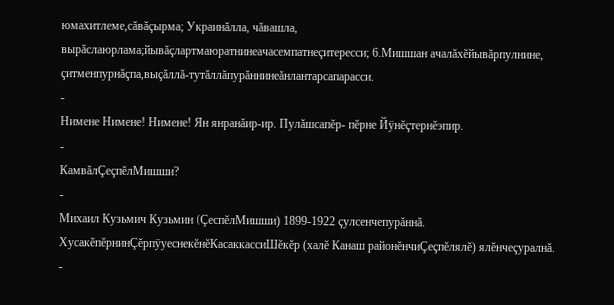юмахитлеме,сăвăçырма; Украинăлла, чăвашла, вырăслаюрлама;йывăçлартмаюратнинеачасемпатнеçитересси; 6.Мишшан ачалăхĕйывăрпулнине, çитменпурнăçпа,выçăллă-тутăллăпурăннинеăнлантарсапарасси.
-
Нимене Нимене! Нимене! Ян янранăир-ир. Пулăшсапĕр- пĕрне Йÿнĕçтернĕэпир.
-
КамвăлÇеçпĕлМишши?
-
Михаил Кузьмич Кузьмин (ÇеспĕлМишши) 1899-1922 çулсенчепурăннă. ХусакĕпĕрнинÇĕрпÿуеснекĕнĕКасаккассиШĕкĕр (халĕ Канаш районĕнчиÇеçпĕлялĕ) ялĕнчеçуралнă.
-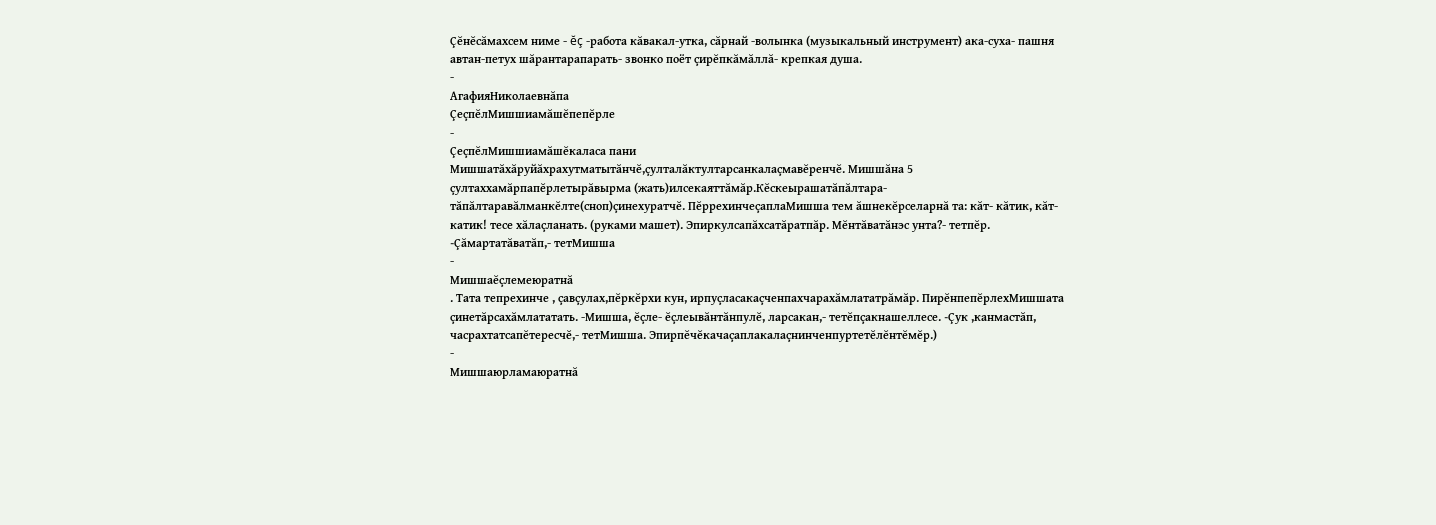Çĕнĕсăмахсем ниме - ĕç -работа кăвакал-утка, сăрнай -волынка (музыкальный инструмент) ака-суха- пашня автан-петух шăрантарапарать- звонко поёт çирĕпкăмăллă- крепкая душа.
-
АгафияНиколаевнăпа
ÇеçпĕлМишшиамăшĕпепĕрле
-
ÇеçпĕлМишшиамăшĕкаласа пани
Мишшатăхăруйăхрахутматытăнчĕ,çулталăктултарсанкалаçмавĕренчĕ. Мишшăна 5 çултаххамăрпапĕрлетырăвырма (жать)илсекаяттăмăр.Кĕскеырашатăпăлтара- тăпăлтаравăлманкĕлте(сноп)çинехуратчĕ. ПĕррехинчеçаплаМишша тем ăшнекĕрселарнă та: кăт- кăтик, кăт-катик! тесе хăлаçланать. (руками машет). Эпиркулсапăхсатăратпăр. Мĕнтăватăнэс унта?- тетпĕр. -Çăмартатăватăп,- тетМишша
-
Мишшаĕçлемеюратнă
. Тата тепрехинче , çавçулах,пĕркĕрхи кун, ирпуçласакаçченпахчарахăмлататрăмăр. ПирĕнпепĕрлехМишшата çинетăрсахăмлататать. -Мишша, ĕçле- ĕçлеывăнтăнпулĕ, ларсакан,- тетĕпçакнашеллесе. -Çук ,канмастăп, часрахтатсапĕтересчĕ,- тетМишша. Эпирпĕчĕкачаçаплакалаçнинченпуртетĕлĕнтĕмĕр.)
-
Мишшаюрламаюратнă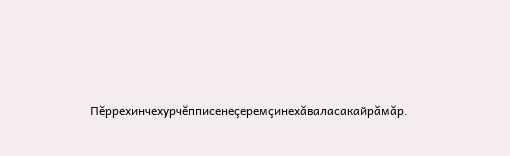Пĕррехинчехурчĕпписенеçеремçинехăваласакайрăмăр.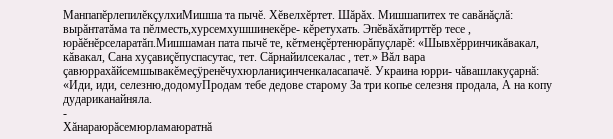МанпапĕрлепилĕкçулхиМишша та пычĕ. Хĕвелхĕртет. Шăрăх. Мишшапитех те савăнăçлă: вырăнтатăма та пĕлместь,хурсемхушшинекĕре- кĕретухать. Эпĕвăхăтирттĕр тесе , юрăĕнĕрселаратăп.Мишшаман пата пычĕ те, кĕтменçĕртенюрăпуçларĕ: «Шывхĕрринчикăвакал, кăвакал, Сана хуçавиçĕпуспасутас, тет. Сăрнайилсекалас , тет.» Вăл вара çавюррахăйсемшывакĕмеçÿренĕчухюрланиçинченкаласапачĕ. Украина юрри- чăвашлакуçарнă: «Иди, иди, селезню,додомуПродам тебе дедове старому За три копье селезня продала, А на копу дудариканайняла.
-
Хăнараюрăсемюрламаюратнă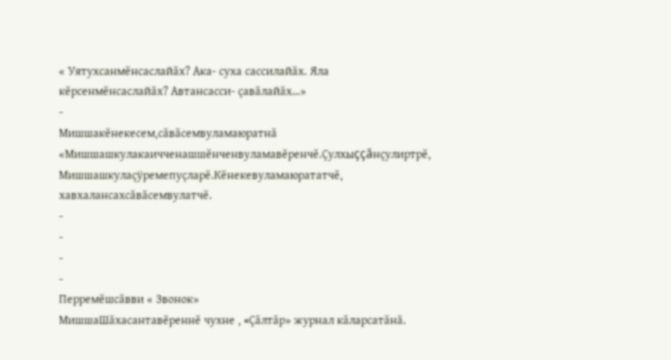« Уятухсанмĕнсаслайăх? Ака- суха сассилайăх. Яла кĕрсенмĕнсаслайăх? Автансасси- çавăлайăх…»
-
Мишшакĕнекесем,сăвăсемвуламаюратнă
«Мишшашкулакаичченашшĕнченвуламавĕренчĕ.Çулхыççăнçулиртрĕ, Мишшашкулаçÿремепуçларĕ.Кĕнекевуламаюрататчĕ, хавхалансахсăвăсемвулатчĕ.
-
-
-
-
Перремĕшсăвви « Звонок»
МишшаШăхасантавĕреннĕ чухне , «Çăлтăр» журнал кăларсатăнă.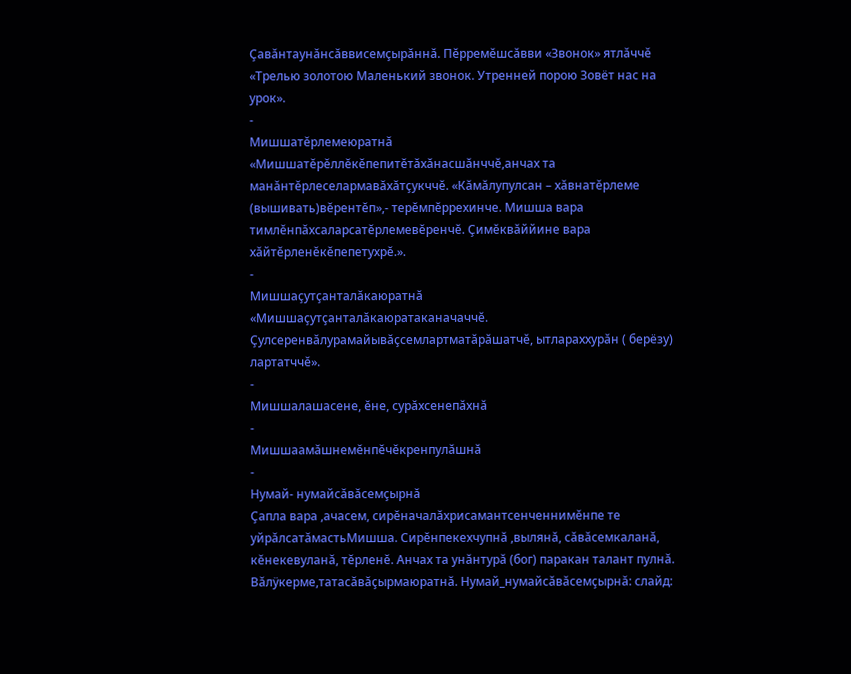Çавăнтаунăнсăввисемçырăннă. Пĕрремĕшсăвви «Звонок» ятлăччĕ «Трелью золотою Маленький звонок. Утренней порою Зовёт нас на урок».
-
Мишшатĕрлемеюратнă
«Мишшатĕрĕллĕкĕпепитĕтăхăнасшăнччĕ,анчах та манăнтĕрлеселармавăхăтçукччĕ. «Кăмăлупулсан – хăвнатĕрлеме (вышивать)вĕрентĕп»,- терĕмпĕррехинче. Мишша вара тимлĕнпăхсаларсатĕрлемевĕренчĕ. Çимĕквăййине вара хăйтĕрленĕкĕпепетухрĕ.».
-
Мишшаçутçанталăкаюратнă
«Мишшаçутçанталăкаюратаканачаччĕ. Çулсеренвăлурамайывăçсемлартматăрăшатчĕ, ытлараххурăн ( берёзу) лартатччĕ».
-
Мишшалашасене, ĕне, сурăхсенепăхнă
-
Мишшаамăшнемĕнпĕчĕкренпулăшнă
-
Нумай- нумайсăвăсемçырнă
Çапла вара ,ачасем, сирĕначалăхрисамантсенченнимĕнпе те уйрăлсатăмастьМишша. Сирĕнпекехчупнă ,вылянă, сăвăсемкаланă, кĕнекевуланă, тĕрленĕ. Анчах та унăнтурă (бог) паракан талант пулнă. Вăлÿкерме,татасăвăçырмаюратнă. Нумай_нумайсăвăсемçырнă: слайд: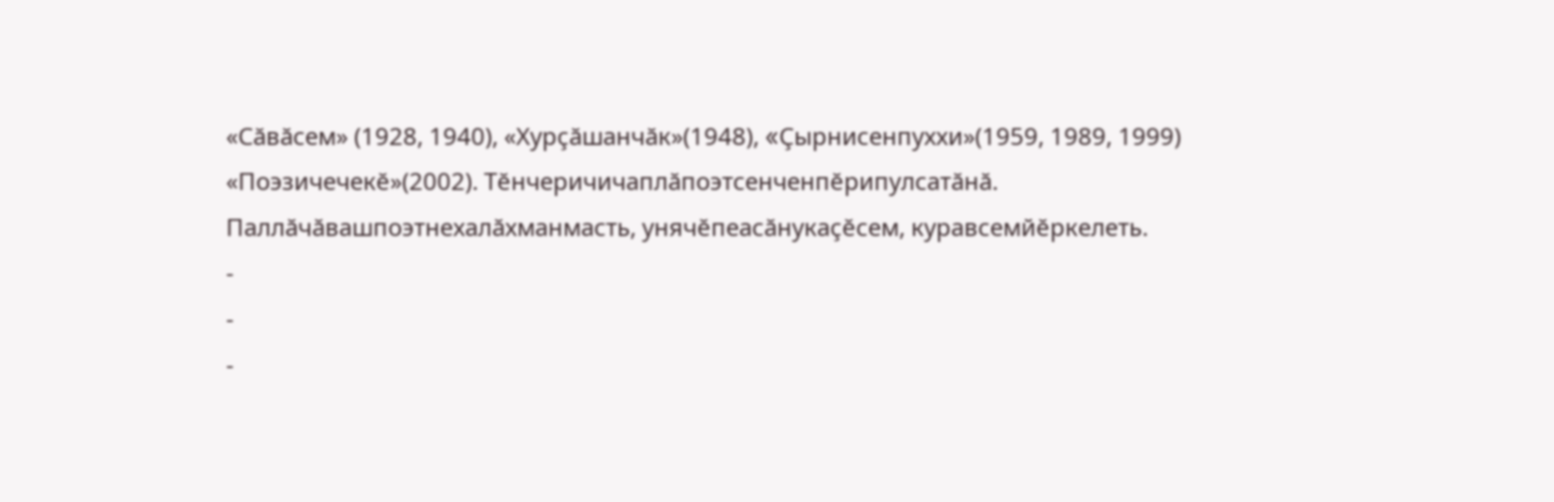«Сăвăсем» (1928, 1940), «Хурçăшанчăк»(1948), «Çырнисенпуххи»(1959, 1989, 1999) «Поэзичечекĕ»(2002). Тĕнчеричичаплăпоэтсенченпĕрипулсатăнă. Паллăчăвашпоэтнехалăхманмасть, унячĕпеасăнукаçĕсем, куравсемйĕркелеть.
-
-
-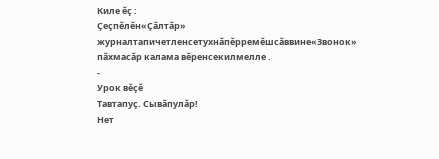Киле ĕç :
Çеçпĕлĕн«Çăлтăр» журналтапичетленсетухнăпĕрремĕшсăввине«Звонок» пăхмасăр калама вĕренсекилмелле .
-
Урок вĕçĕ
Тавтапуç. Сывăпулăр!
Нет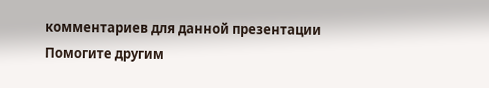комментариев для данной презентации
Помогите другим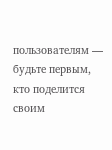пользователям — будьте первым, кто поделится своим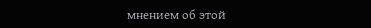мнением об этой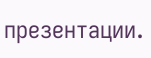презентации.